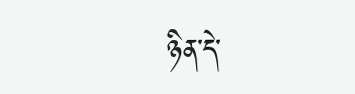ཉིན་དེ་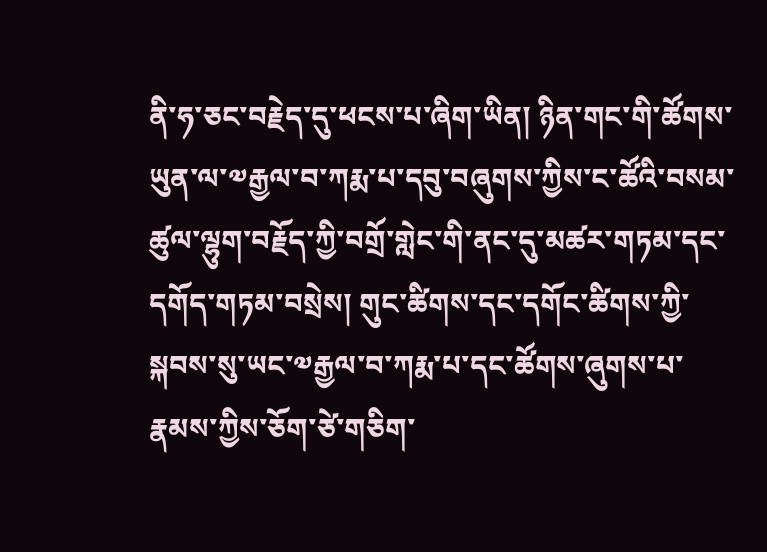ནི་ཧ་ཅང་བརྗེད་དུ་ཕངས་པ་ཞིག་ཡིན། ཉིན་གང་གི་ཚོགས་ཡུན་ལ་༧རྒྱལ་བ་ཀརྨ་པ་དབུ་བཞུགས་ཀྱིས་ང་ཚོའི་བསམ་ཚུལ་ལྷུག་བརྗོད་ཀྱི་བགྲོ་གླེང་གི་ནང་དུ་མཚར་གཏམ་དང་དགོད་གཏམ་བསྲེས། གུང་ཚིགས་དང་དགོང་ཚིགས་ཀྱི་སྐབས་སུ་ཡང་༧རྒྱལ་བ་ཀརྨ་པ་དང་ཚོགས་ཞུགས་པ་རྣམས་ཀྱིས་ཅོག་ཙེ་གཅིག་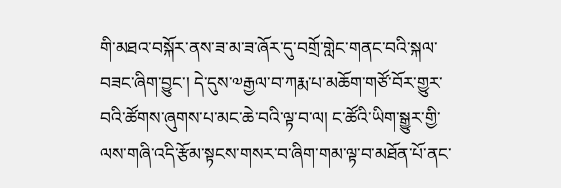གི་མཐའ་བསྐོར་ནས་ཟ་མ་ཟ་ཞོར་དུ་བགྲོ་གླེང་གནང་བའི་སྐལ་བཟང་ཞིག་བྱུང་། དེ་དུས་༧རྒྱལ་བ་ཀརྨ་པ་མཆོག་གཙོ་བོར་གྱུར་བའི་ཚོགས་ཞུགས་པ་མང་ཆེ་བའི་ལྟ་བ་ལ། ང་ཚོའི་ཡིག་སྒྱུར་གྱི་ལས་གཞི་འདི་རྩོམ་སྟངས་གསར་བ་ཞིག་གམ་ལྟ་བ་མཐོན་པོ་ནང་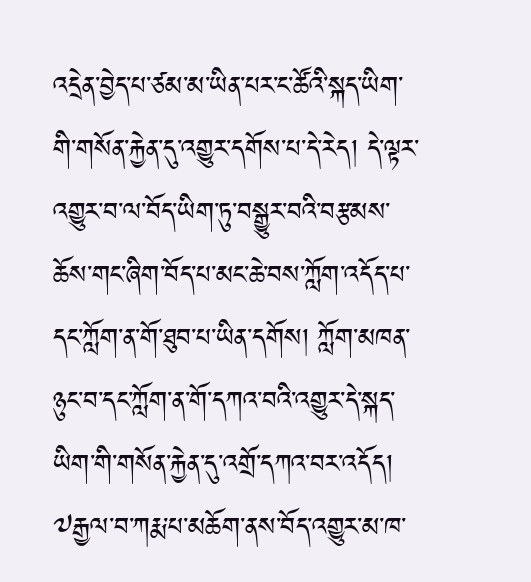འདྲེན་བྱེད་པ་ཙམ་མ་ཡིན་པར་ང་ཚོའི་སྐད་ཡིག་གི་གསོན་རྐྱེན་དུ་འགྱུར་དགོས་པ་དེ་རེད། དེ་ལྟར་འགྱུར་བ་ལ་བོད་ཡིག་ཏུ་བསྒྱུར་བའི་བརྩམས་ཆོས་གང་ཞིག་བོད་པ་མང་ཆེ་བས་ཀློག་འདོད་པ་དང་ཀློག་ན་གོ་ཐུབ་པ་ཡིན་དགོས། ཀློག་མཁན་ཉུང་བ་དང་ཀློག་ན་གོ་དཀའ་བའི་འགྱུར་དེ་སྐད་ཡིག་གི་གསོན་རྐྱེན་དུ་འགྲོ་དཀའ་བར་འདོད། ༧རྒྱལ་བ་ཀརྨ་པ་མཆོག་ནས་བོད་འགྱུར་མ་ཁ་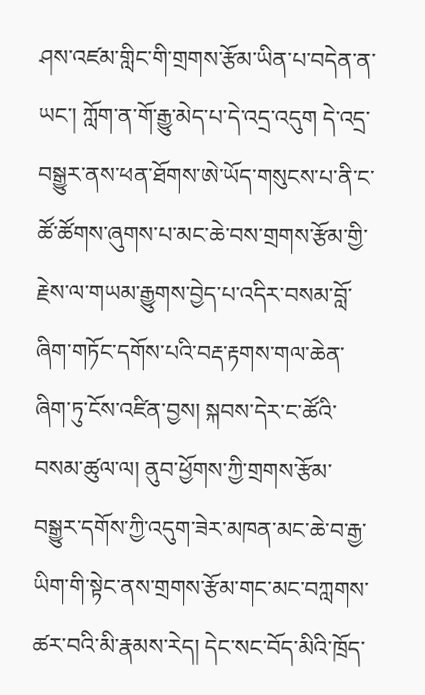ཤས་འཛམ་གླིང་གི་གྲགས་རྩོམ་ཡིན་པ་བདེན་ན་ཡང་། ཀློག་ན་གོ་རྒྱུ་མེད་པ་དེ་འདྲ་འདུག དེ་འདྲ་བསྒྱུར་ནས་ཕན་ཐོགས་ཨེ་ཡོད་གསུངས་པ་ནི་ང་ཚོ་ཚོགས་ཞུགས་པ་མང་ཆེ་བས་གྲགས་རྩོམ་གྱི་རྗེས་ལ་གཡམ་རྒྱུགས་བྱེད་པ་འདིར་བསམ་བློ་ཞིག་གཏོང་དགོས་པའི་བརྡ་རྟགས་གལ་ཆེན་ཞིག་ཏུ་ངོས་འཛིན་བྱས། སྐབས་དེར་ང་ཚོའི་བསམ་ཚུལ་ལ། ནུབ་ཕྱོགས་ཀྱི་གྲགས་རྩོམ་བསྒྱུར་དགོས་ཀྱི་འདུག་ཟེར་མཁན་མང་ཆེ་བ་རྒྱ་ཡིག་གི་སྟེང་ནས་གྲགས་རྩོམ་གང་མང་བཀླགས་ཚར་བའི་མི་རྣམས་རེད། དེང་སང་བོད་མིའི་ཁྲོད་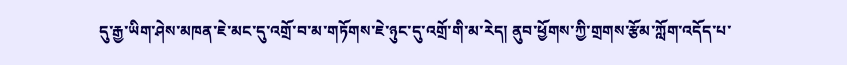དུ་རྒྱ་ཡིག་ཤེས་མཁན་ཇེ་མང་དུ་འགྲོ་བ་མ་གཏོགས་ཇེ་ཉུང་དུ་འགྲོ་གི་མ་རེད། ནུབ་ཕྱོགས་ཀྱི་གྲགས་རྩོམ་ཀློག་འདོད་པ་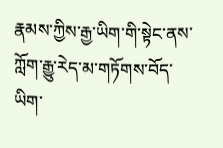རྣམས་ཀྱིས་རྒྱ་ཡིག་གི་སྟེང་ནས་ཀློག་རྒྱུ་རེད་མ་གཏོགས་བོད་ཡིག་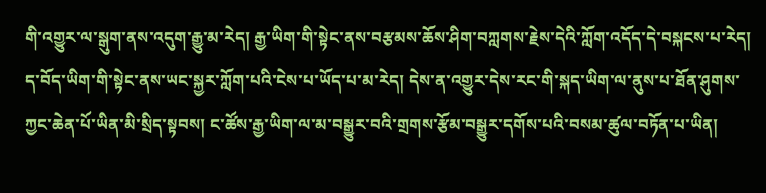གི་འགྱུར་ལ་སྒུག་ནས་འདུག་རྒྱུ་མ་རེད། རྒྱ་ཡིག་གི་སྟེང་ནས་བརྩམས་ཆོས་ཤིག་བཀླགས་རྗེས་དེའི་ཀློག་འདོད་དེ་བསྐངས་པ་རེད། ད་བོད་ཡིག་གི་སྟེང་ནས་ཡང་སྐྱར་ཀློག་པའི་ངེས་པ་ཡོད་པ་མ་རེད། དེས་ན་འགྱུར་དེས་རང་གི་སྐད་ཡིག་ལ་ནུས་པ་ཐོན་ཤུགས་ཀྱང་ཆེན་པོ་ཡིན་མི་སྲིད་སྟབས། ང་ཚོས་རྒྱ་ཡིག་ལ་མ་བསྒྱུར་བའི་གྲགས་རྩོམ་བསྒྱུར་དགོས་པའི་བསམ་ཚུལ་བཏོན་པ་ཡིན།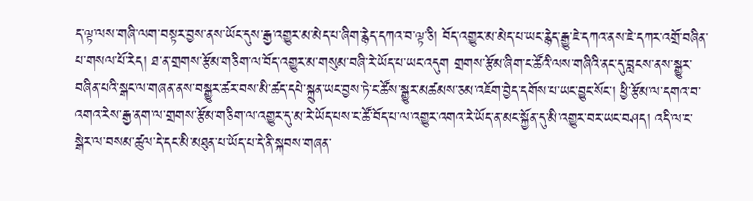ད་ལྟ་ལས་གཞི་ལག་བསྟར་བྱས་ནས་ཡོང་དུས་རྒྱ་འགྱུར་མ་མེད་པ་ཞིག་རྙེད་དཀའ་བ་ལྟ་ཅི། བོད་འགྱུར་མ་མེད་པ་ཡང་རྙེད་རྒྱུ་ཇེ་དཀའ་ནས་ཇེ་དཀར་འགྲོ་བཞིན་པ་གསལ་པོ་རེད། ཐ་ན་གྲགས་རྩོམ་གཅིག་ལ་བོད་འགྱུར་མ་གསུམ་བཞི་རེ་ཡོད་པ་ཡང་འདུག གྲགས་རྩོམ་ཞིག་ང་ཚོའི་ལས་གཞིའི་ནང་དུ་བླངས་ནས་སྒྱུར་བཞིན་པའི་སྒང་ལ་གཞན་ནས་བསྒྱུར་ཚར་བས་མི་ཚད་དཔེ་སྐྲུན་ཡང་བྱས་ཏེ་ང་ཚོས་སྒྱུར་མཚམས་ཅམ་འཇོག་བྱེད་དགོས་པ་ཡང་བྱུང་སོང་། ཕྱི་རྩོམ་ལ་དགའ་བ་འགའ་རེས་རྒྱ་ནག་ལ་གྲགས་རྩོམ་གཅིག་ལ་འགྱུར་དུ་མ་རེ་ཡོད་པས་ང་ཚོ་བོད་པ་ལ་འགྱུར་འགའ་རེ་ཡོད་ན་མང་སྐྱོན་དུ་མི་འགྱུར་བར་ཡང་བཤད། འདི་ལ་ང་སྒེར་ལ་བསམ་ཚུལ་དེ་དང་མི་མཐུན་པ་ཡོད་པ་དེ་ནི་སྐབས་གཞན་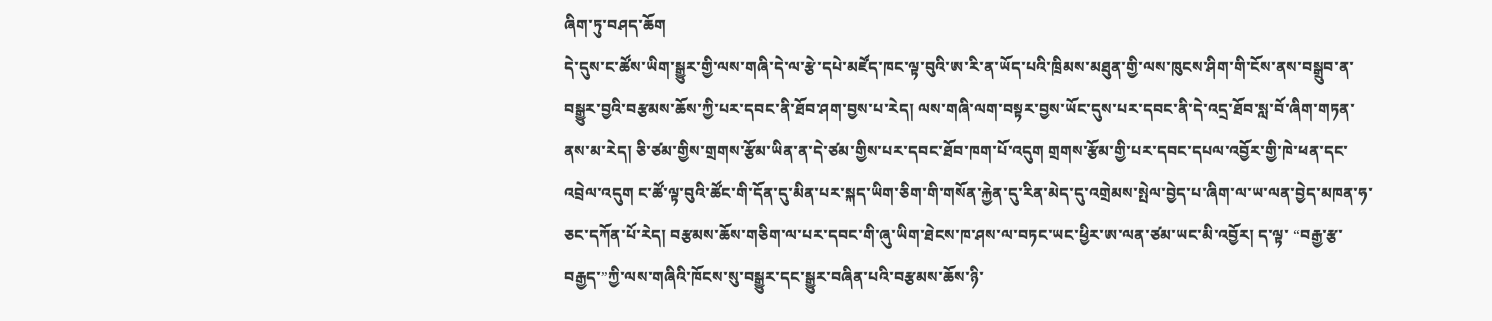ཞིག་ཏུ་བཤད་ཆོག
དེ་དུས་ང་ཚོས་ཡིག་སྒྱུར་གྱི་ལས་གཞི་དེ་ལ་རྩེ་དཔེ་མཛོད་ཁང་ལྟ་བུའི་ཨ་རི་ན་ཡོད་པའི་ཁྲིམས་མཐུན་གྱི་ལས་ཁུངས་ཤིག་གི་ངོས་ནས་བསྒྲུབ་ན་བསྒྱུར་བྱའི་བརྩམས་ཆོས་ཀྱི་པར་དབང་ནི་ཐོབ་ཤག་བྱས་པ་རེད། ལས་གཞི་ལག་བསྟར་བྱས་ཡོང་དུས་པར་དབང་ནི་དེ་འདྲ་ཐོབ་སླ་བོ་ཞིག་གཏན་ནས་མ་རེད། ཅི་ཙམ་གྱིས་གྲགས་རྩོམ་ཡིན་ན་དེ་ཙམ་གྱིས་པར་དབང་ཐོབ་ཁག་པོ་འདུག གྲགས་རྩོམ་གྱི་པར་དབང་དཔལ་འབྱོར་གྱི་ཁེ་ཕན་དང་འབྲེལ་འདུག ང་ཚོ་ལྟ་བུའི་ཚོང་གི་དོན་དུ་མིན་པར་སྐད་ཡིག་ཅིག་གི་གསོན་རྐྱེན་དུ་རིན་མེད་དུ་འགྲེམས་སྤེལ་བྱེད་པ་ཞིག་ལ་ཡ་ལན་བྱེད་མཁན་ཧ་ཅང་དཀོན་པོ་རེད། བརྩམས་ཆོས་གཅིག་ལ་པར་དབང་གི་ཞུ་ཡིག་ཐེངས་ཁ་ཤས་ལ་བཏང་ཡང་ཕྱིར་ཨ་ལན་ཙམ་ཡང་མི་འབྱོར། ད་ལྟ་ “བརྒྱ་རྩ་བརྒྱད་”ཀྱི་ལས་གཞིའི་ཁོངས་སུ་བསྒྱུར་དང་སྒྱུར་བཞིན་པའི་བརྩམས་ཆོས་ཉི་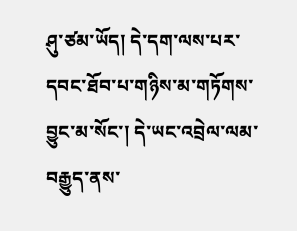ཤུ་ཙམ་ཡོད། དེ་དག་ལས་པར་དབང་ཐོབ་པ་གཉིས་མ་གཏོགས་བྱུང་མ་སོང་། དེ་ཡང་འབྲེལ་ལམ་བརྒྱུད་ནས་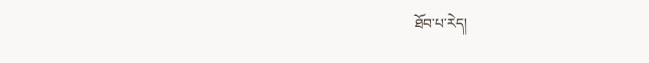ཐོབ་པ་རེད།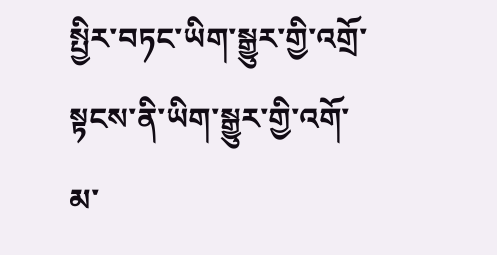སྤྱིར་བཏང་ཡིག་སྒྱུར་གྱི་འགྲོ་སྟངས་ནི་ཡིག་སྒྱུར་གྱི་འགོ་མ་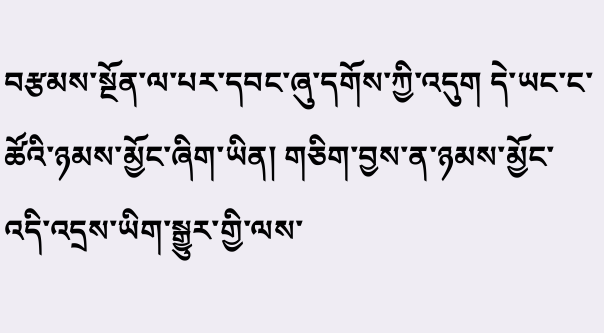བརྩམས་སྔོན་ལ་པར་དབང་ཞུ་དགོས་ཀྱི་འདུག དེ་ཡང་ང་ཚོའི་ཉམས་མྱོང་ཞིག་ཡིན། གཅིག་བྱས་ན་ཉམས་མྱོང་འདི་འདྲས་ཡིག་སྒྱུར་གྱི་ལས་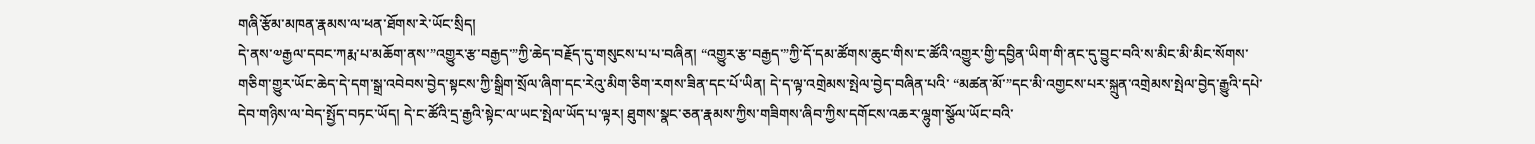གཞི་རྩོམ་མཁན་རྣམས་ལ་ཕན་ཐོགས་རེ་ཡོང་སྲིད།
དེ་ནས་༧རྒྱལ་དབང་ཀརྨ་པ་མཆོག་ནས་”འགྱུར་རྩ་བརྒྱད་”ཀྱི་ཆེད་བརྗོད་དུ་གསུངས་པ་པ་བཞིན། “འགྱུར་རྩ་བརྒྱད་”ཀྱི་དོ་དམ་ཚོགས་ཆུང་གིས་ང་ཚོའི་འགྱུར་གྱི་དབྱིན་ཡིག་གི་ནང་དུ་བྱུང་བའི་ས་མིང་མི་མིང་སོགས་གཅིག་གྱུར་ཡོང་ཆེད་དེ་དག་སྒྲ་འབེབས་བྱེད་སྟངས་ཀྱི་སྒྲིག་སྲོལ་ཞིག་དང་རེའུ་མིག་ཅིག་རགས་ཟིན་དང་པོ་ཡིན། དེ་ད་ལྟ་འགྲེམས་སྤེལ་བྱེད་བཞིན་པའི་ “མཚན་མོ་”དང་མི་འགྱངས་པར་སྐྲུན་འགྲེམས་སྤེལ་བྱེད་རྒྱུའི་དཔེ་དེབ་གཉིས་ལ་བེད་སྤྱོད་བཏང་ཡོད། དེ་ང་ཚོའི་དྲ་རྒྱའི་སྟེང་ལ་ཡང་སྤེལ་ཡོད་པ་ལྟར། ཐུགས་སྣང་ཅན་རྣམས་ཀྱིས་གཟིགས་ཞིབ་ཀྱིས་དགོངས་འཆར་ལྷུག་སྩོལ་ཡོང་བའི་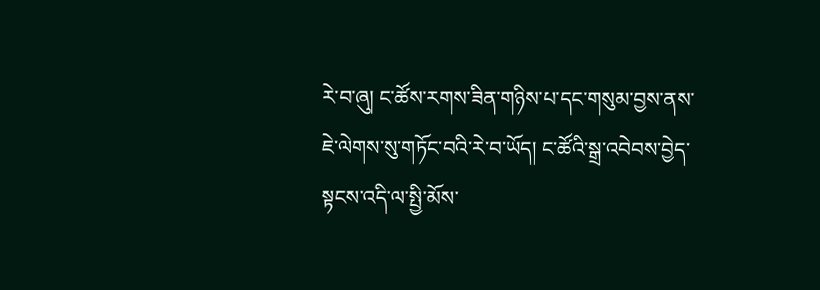རེ་བ་ཞུ། ང་ཚོས་རགས་ཟིན་གཉིས་པ་དང་གསུམ་བྱས་ནས་ཇེ་ལེགས་སུ་གཏོང་བའི་རེ་བ་ཡོད། ང་ཚོའི་སྒྲ་འབེབས་བྱེད་སྟངས་འདི་ལ་སྤྱི་མོས་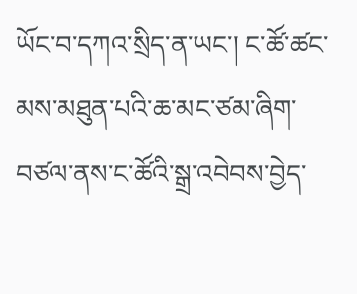ཡོང་བ་དཀའ་སྲིད་ན་ཡང་། ང་ཚོ་ཚང་མས་མཐུན་པའི་ཆ་མང་ཙམ་ཞིག་བཙལ་ནས་ང་ཚོའི་སྒྲ་འབེབས་བྱེད་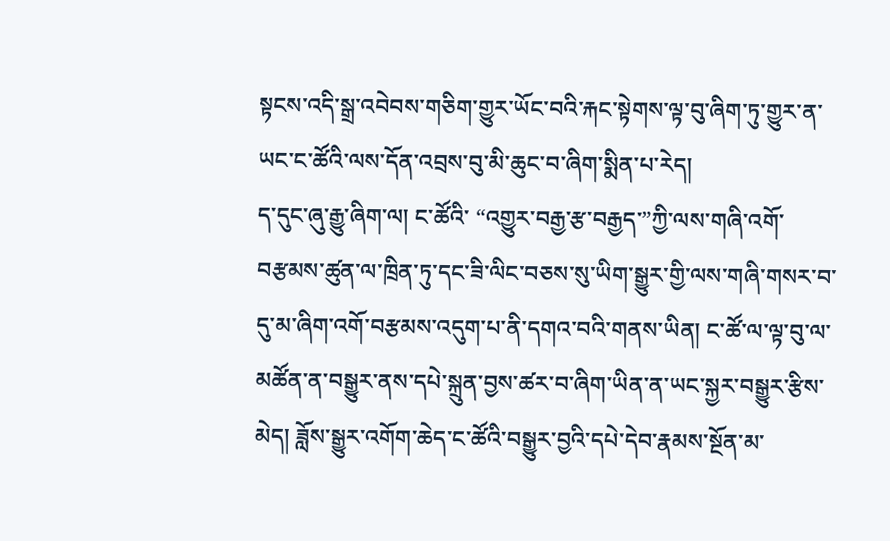སྟངས་འདི་སྒྲ་འབེབས་གཅིག་གྱུར་ཡོང་བའི་རྐང་སྟེགས་ལྟ་བུ་ཞིག་ཏུ་གྱུར་ན་ཡང་ང་ཚོའི་ལས་དོན་འབྲས་བུ་མི་ཆུང་བ་ཞིག་སྨིན་པ་རེད།
ད་དུང་ཞུ་རྒྱུ་ཞིག་ལ། ང་ཚོའི་ “འགྱུར་བརྒྱ་རྩ་བརྒྱད་”ཀྱི་ལས་གཞི་འགོ་བརྩམས་ཚུན་ལ་ཁྲིན་ཏུ་དང་ཟི་ལིང་བཅས་སུ་ཡིག་སྒྱུར་གྱི་ལས་གཞི་གསར་བ་དུ་མ་ཞིག་འགོ་བརྩམས་འདུག་པ་ནི་དགའ་བའི་གནས་ཡིན། ང་ཚོ་ལ་ལྟ་བུ་ལ་མཚོན་ན་བསྒྱུར་ནས་དཔེ་སྐྲུན་བྱས་ཚར་བ་ཞིག་ཡིན་ན་ཡང་སྐྱར་བསྒྱུར་རྩིས་མེད། ཟློས་སྒྱུར་འགོག་ཆེད་ང་ཚོའི་བསྒྱུར་བྱའི་དཔེ་དེབ་རྣམས་སྔོན་མ་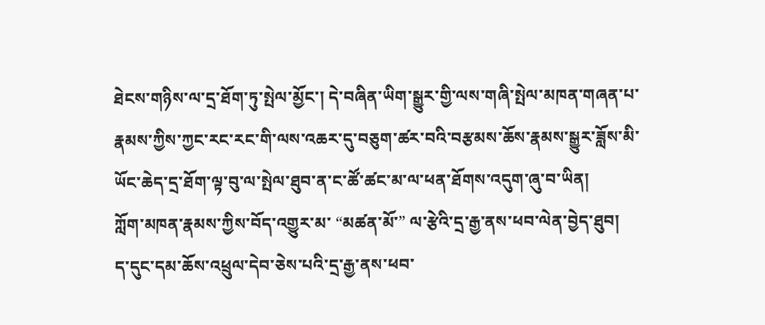ཐེངས་གཉིས་ལ་དྲ་ཐོག་ཏུ་སྤེལ་མྱོང་། དེ་བཞིན་ཡིག་སྒྱུར་གྱི་ལས་གཞི་སྤེལ་མཁན་གཞན་པ་རྣམས་ཀྱིས་ཀྱང་རང་རང་གི་ལས་འཆར་དུ་བཅུག་ཚར་བའི་བརྩམས་ཆོས་རྣམས་སྒྱུར་ཟློས་མི་ཡོང་ཆེད་དྲ་ཐོག་ལྟ་བུ་ལ་སྤེལ་ཐུབ་ན་ང་ཚོ་ཚང་མ་ལ་ཕན་ཐོགས་འདུག་ཞུ་བ་ཡིན།
ཀློག་མཁན་རྣམས་ཀྱིས་བོད་འགྱུར་མ་ “མཚན་མོ་” ལ་རྩེའི་དྲ་རྒྱ་ནས་ཕབ་ལེན་བྱེད་ཐུབ།
ད་དུང་དམ་ཆོས་འཕྲུལ་དེབ་ཅེས་པའི་དྲ་རྒྱ་ནས་ཕབ་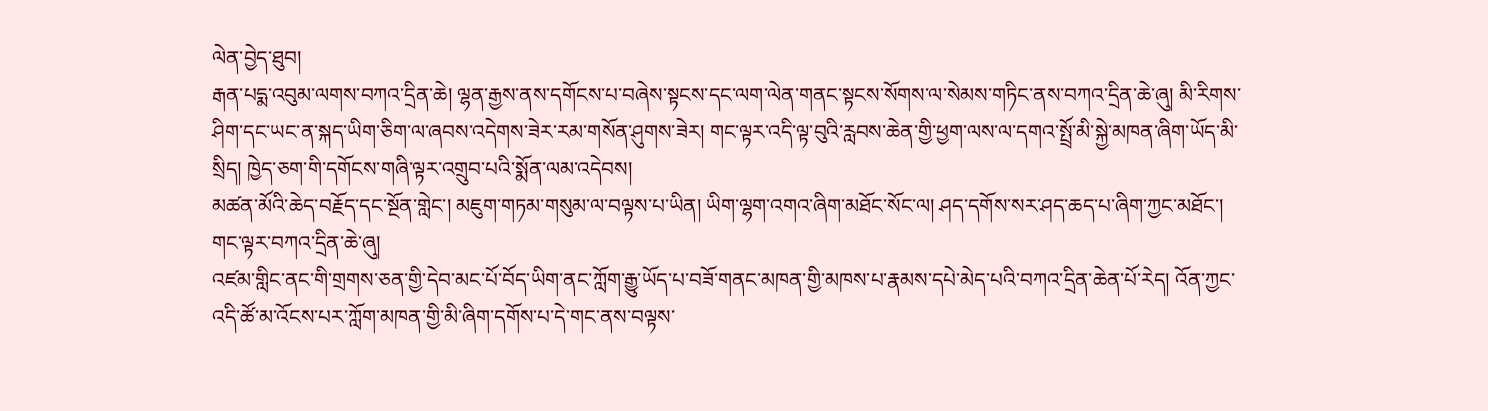ལེན་བྱེད་ཐུབ།
རྒན་པདྨ་འབུམ་ལགས་བཀའ་དྲིན་ཆེ། ལྷན་རྒྱས་ནས་དགོངས་པ་བཞེས་སྟངས་དང་ལག་ལེན་གནང་སྟངས་སོགས་ལ་སེམས་གཏིང་ནས་བཀའ་དྲིན་ཆེ་ཞུ། མི་རིགས་ཤིག་དང་ཡང་ན་སྐད་ཡིག་ཅིག་ལ་ཞབས་འདེགས་ཟེར་རམ་གསོན་ཤུགས་ཟེར། གང་ལྟར་འདི་ལྟ་བུའི་རླབས་ཆེན་གྱི་ཕྱག་ལས་ལ་དགའ་སྤྲོ་མི་སྐྱེ་མཁན་ཞིག་ཡོད་མི་སྲིད། ཁྱེད་ཅག་གི་དགོངས་གཞི་ལྟར་འགྲུབ་པའི་སྨོན་ལམ་འདེབས།
མཚན་མོའི་ཆེད་བརྗོད་དང་སྔོན་གླེང་། མཇུག་གཏམ་གསུམ་ལ་བལྟས་པ་ཡིན། ཡིག་ལྷག་འགའ་ཞིག་མཐོང་སོང་ལ། ཤད་དགོས་སར་ཤད་ཆད་པ་ཞིག་ཀྱང་མཐོང་། གང་ལྟར་བཀའ་དྲིན་ཆེ་ཞུ།
འཛམ་གླིང་ནང་གི་གྲགས་ཅན་གྱི་དེབ་མང་པོ་བོད་ཡིག་ནང་ཀློག་རྒྱུ་ཡོད་པ་བཟོ་གནང་མཁན་གྱི་མཁས་པ་རྣམས་དཔེ་མེད་པའི་བཀའ་དྲིན་ཆེན་པོ་རེད། འོན་ཀྱང་འདི་ཚོ་མ་འོངས་པར་ཀློག་མཁན་གྱི་མི་ཞིག་དགོས་པ་དེ་གང་ནས་བལྟས་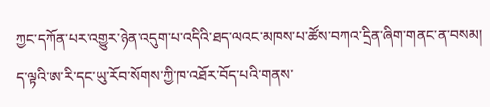ཀྱང་དཀོན་པར་འགྱུར་ཉེན་འདུག་པ་འདིའི་ཐད་ལའང་མཁས་པ་ཚོས་བཀའ་དྲིན་ཞིག་གནང་ན་བསམ།
ད་ལྟའི་ཨ་རི་དང་ཡུ་རོབ་སོགས་ཀྱི་ཁ་འཐོར་བོད་པའི་གནས་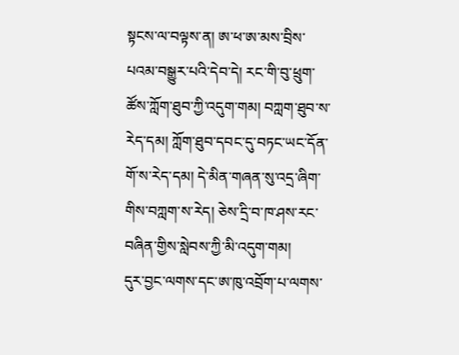སྟངས་ལ་བལྟས་ན། ཨ་ཕ་ཨ་མས་བྲིས་པའམ་བསྒྱུར་པའི་དེབ་དེ། རང་གི་བུ་ཕྲུག་ཚོས་ཀློག་ཐུབ་ཀྱི་འདུག་གམ། བཀླག་ཐུབ་ས་རེད་དམ། ཀློག་ཐུབ་དབང་དུ་བཏང་ཡང་དོན་གོ་ས་རེད་དམ། དེ་མིན་གཞན་སུ་འདྲ་ཞིག་གིས་བཀླག་ས་རེད། ཅེས་དྲི་བ་ཁ་ཤས་རང་བཞིན་གྱིས་སླེབས་ཀྱི་མི་འདུག་གམ།
དུར་བྱང་ལགས་དང་ཨ་ཁུ་འབྲོག་པ་ལགས་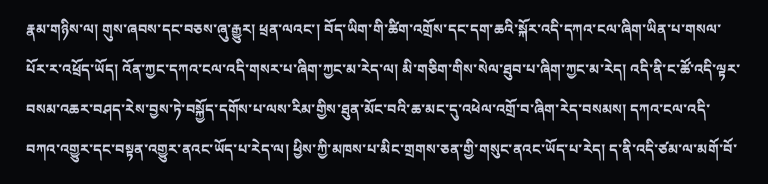རྣམ་གཉིས་ལ། གུས་ཞབས་དང་བཅས་ཞུ་རྒྱུར། ཕྲན་ལའང་། བོད་ཡིག་གི་ཚིག་འགྲོས་དང་དག་ཆའི་སྐོར་འདི་དཀའ་ངལ་ཞིག་ཡིན་པ་གསལ་པོར་ར་འཕྲོད་ཡོད། འོན་ཀྱང་དཀའ་ངལ་འདི་གསར་པ་ཞིག་ཀྱང་མ་རེད་ལ། མི་གཅིག་གིས་སེལ་ཐུབ་པ་ཞིག་ཀྱང་མ་རེད། འདི་ནི་ང་ཚོ་འདི་ལྟར་བསམ་འཆར་བཤད་རེས་བྱས་ཏེ་བསྐྱོད་དགོས་པ་ལས་རིམ་གྱིས་ཐུན་མོང་བའི་ཆ་མང་དུ་འཕེལ་འགྲོ་བ་ཞིག་རེད་བསམས། དཀའ་ངལ་འདི་བཀའ་འགྱུར་དང་བསྟན་འགྱུར་ནའང་ཡོད་པ་རེད་ལ། ཕྱིས་ཀྱི་མཁས་པ་མིང་གྲགས་ཅན་གྱི་གསུང་ནའང་ཡོད་པ་རེད། ད་ནི་འདི་ཙམ་ལ་མགོ་བོ་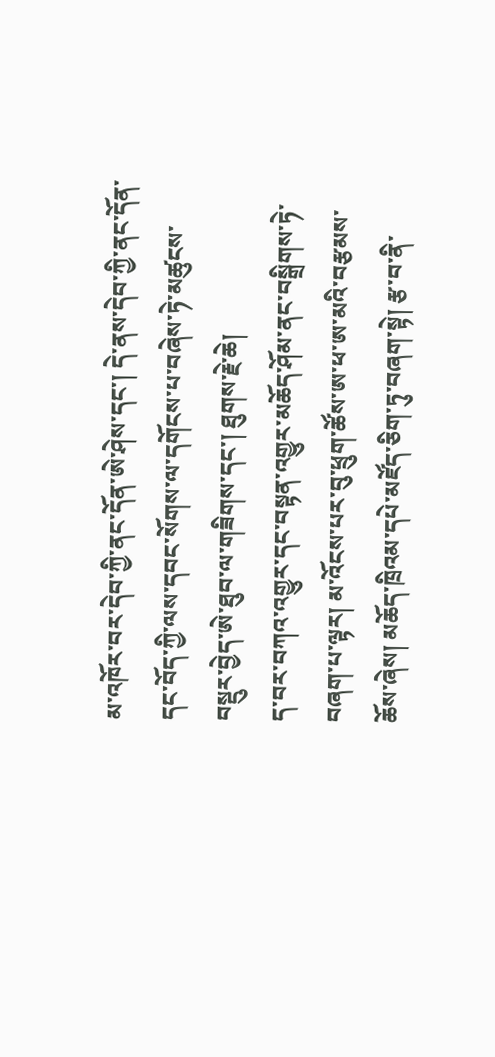མ་འཁོར་བར་དེབ་ཀྱི་ནང་དོན་ཨེ་ཤེས་དང་། དེ་ནས་དེབ་ཀྱི་ནང་དོན་དང་བོད་ཀྱི་ལས་དབང་སོགས་ལ་དགོངས་པ་བཞེས་ཏེ་མཚུངས་བསྡུར་བྱེད་ཨེ་ཐུབ་ལ་གཟིགས་དང་། ཐུགས་རྗེ་ཆེ།
ད་བར་བཀའ་འགྱུར་དང་བསྟན་འགྱུར་མཆོད་ཤོམ་ནང་བསྒྲིགས་ཏེ་བཞག་པ་ལྟར། མ་འོངས་པར་བུ་ཕྲུག་ཚོས་ཨ་ཕ་ཨ་མའི་བརྩམས་ཆོས་ཞེས། མཆོད་ཁྲིའམ་དཔེ་མཛོད་ཅིག་ཏུ་བཞག་སྟེ། རྩ་བ་ནི་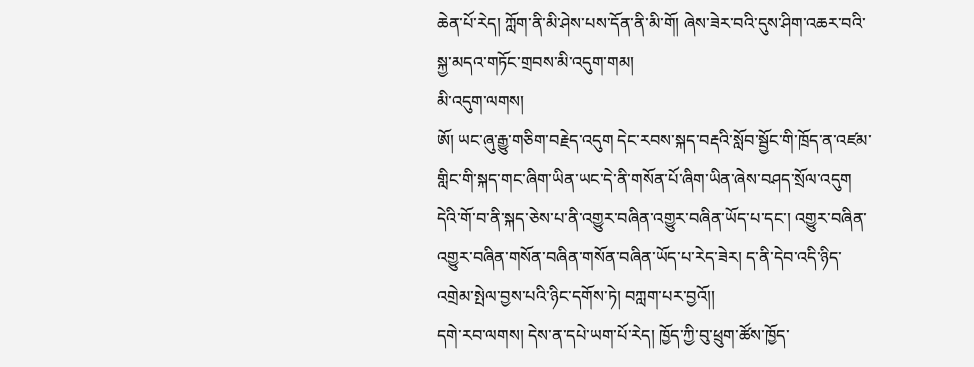ཆེན་པོ་རེད། ཀློག་ནི་མི་ཤེས་པས་དོན་ནི་མི་གོ། ཞེས་ཟེར་བའི་དུས་ཤིག་འཆར་བའི་སྐྱ་མདའ་གཏོང་གྲབས་མི་འདུག་གམ།
མི་འདུག་ལགས།
ཨོ། ཡང་ཞུ་རྒྱུ་གཅིག་བརྗེད་འདུག དེང་རབས་སྐད་བརྡའི་སློབ་སྦྱོང་གི་ཁྲོད་ན་འཛམ་གླིང་གི་སྐད་གང་ཞིག་ཡིན་ཡང་དེ་ནི་གསོན་པོ་ཞིག་ཡིན་ཞེས་བཤད་སྲོལ་འདུག དེའི་གོ་བ་ནི་སྐད་ཅེས་པ་ནི་འགྱུར་བཞིན་འགྱུར་བཞིན་ཡོད་པ་དང་། འགྱུར་བཞིན་འགྱུར་བཞིན་གསོན་བཞིན་གསོན་བཞིན་ཡོད་པ་རེད་ཟེར། ད་ནི་དེབ་འདི་ཉིད་འགྲེམ་སྤེལ་བྱས་པའི་ཉིང་དགོས་ཏེ། བཀླག་པར་བྱའོ།།
དགེ་རབ་ལགས། དེས་ན་དཔེ་ཡག་པོ་རེད། ཁྱོད་ཀྱི་བུ་ཕྲུག་ཚོས་ཁྱོད་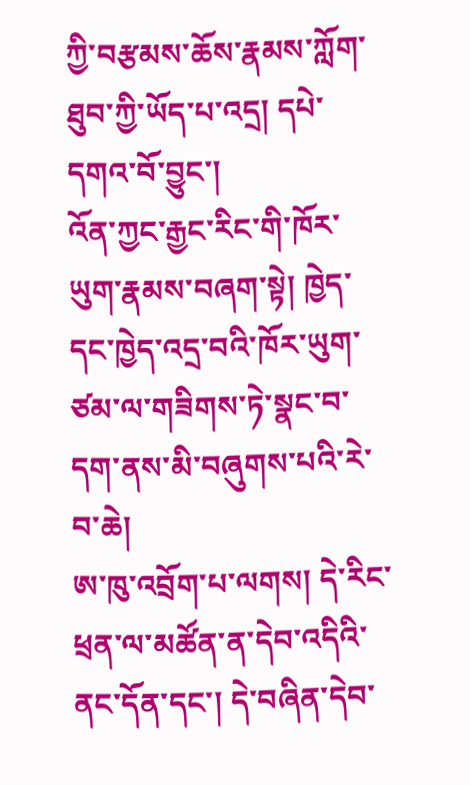ཀྱི་བརྩམས་ཆོས་རྣམས་ཀློག་ཐུབ་ཀྱི་ཡོད་པ་འདྲ། དཔེ་དགའ་བོ་བྱུང་།
འོན་ཀྱང་རྒྱང་རིང་གི་ཁོར་ཡུག་རྣམས་བཞག་སྟེ། ཁྱེད་དང་ཁྱེད་འདྲ་བའི་ཁོར་ཡུག་ཙམ་ལ་གཟིགས་ཏེ་སྣང་བ་དག་ནས་མི་བཞུགས་པའི་རེ་བ་ཆེ།
ཨ་ཁུ་འབྲོག་པ་ལགས། དེ་རིང་ཕྲན་ལ་མཚོན་ན་དེབ་འདིའི་ནང་དོན་དང་། དེ་བཞིན་དེབ་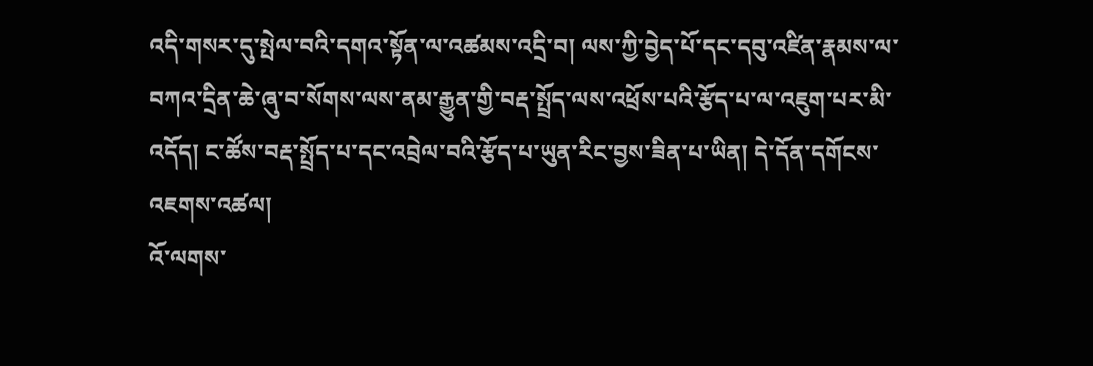འདི་གསར་དུ་སྤེལ་བའི་དགའ་སྟོན་ལ་འཚམས་འདྲི་བ། ལས་ཀྱི་བྱེད་པོ་དང་དབུ་འཛིན་རྣམས་ལ་བཀའ་དྲིན་ཆེ་ཞུ་བ་སོགས་ལས་ནམ་རྒྱུན་གྱི་བརྡ་སྤྲོད་ལས་འཕྲོས་པའི་རྩོད་པ་ལ་འཇུག་པར་མི་འདོད། ང་ཚོས་བརྡ་སྤྲོད་པ་དང་འབྲེལ་བའི་རྩོད་པ་ཡུན་རིང་བྱས་ཟིན་པ་ཡིན། དེ་དོན་དགོངས་འཇགས་འཚལ།
འོ་ལགས་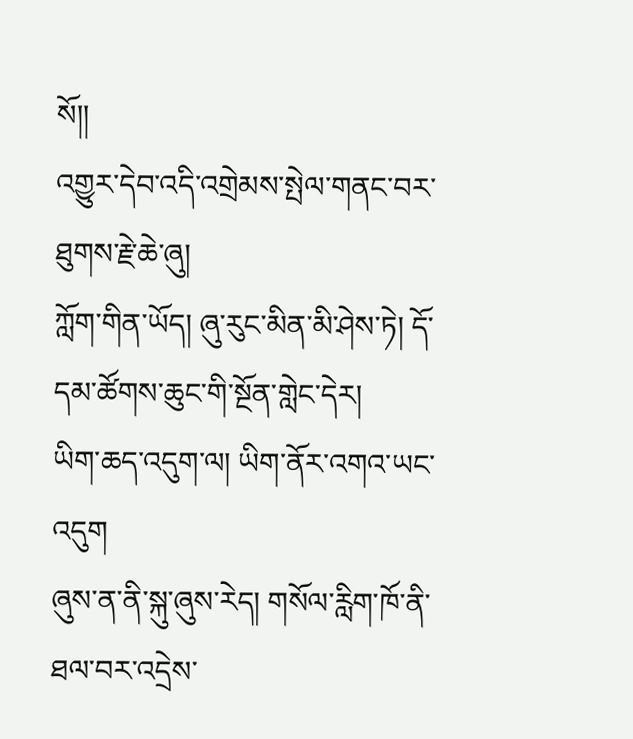སོ།།
འགྱུར་དེབ་འདི་འགྲེམས་སྤེལ་གནང་བར་ཐུགས་རྗེ་ཆེ་ཞུ།
ཀློག་གིན་ཡོད། ཞུ་རུང་མིན་མི་ཤེས་ཏེ། དོ་དམ་ཚོགས་ཆུང་གི་སྔོན་གླེང་དེར།
ཡིག་ཆད་འདུག་ལ། ཡིག་ནོར་འགའ་ཡང་འདུག
ཞུས་ན་ནི་སྐུ་ཞུས་རེད། གསོལ་རླིག་ཁོ་ནི་ཐལ་བར་འདྲེས་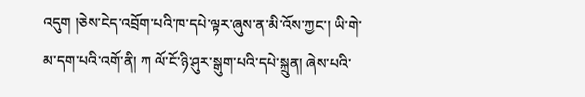འདུག །ཅེས་ངེད་འབྲོག་པའི་ཁ་དཔེ་ལྟར་ཞུས་ན་མི་འོས་ཀྱང་། ཡི་གེ་མ་དག་པའི་འགོ་ནི། ཀ ལོ་ངོ་ཉི་ཤུར་སྒུག་པའི་དཔེ་སྐྲུན། ཞེས་པའི་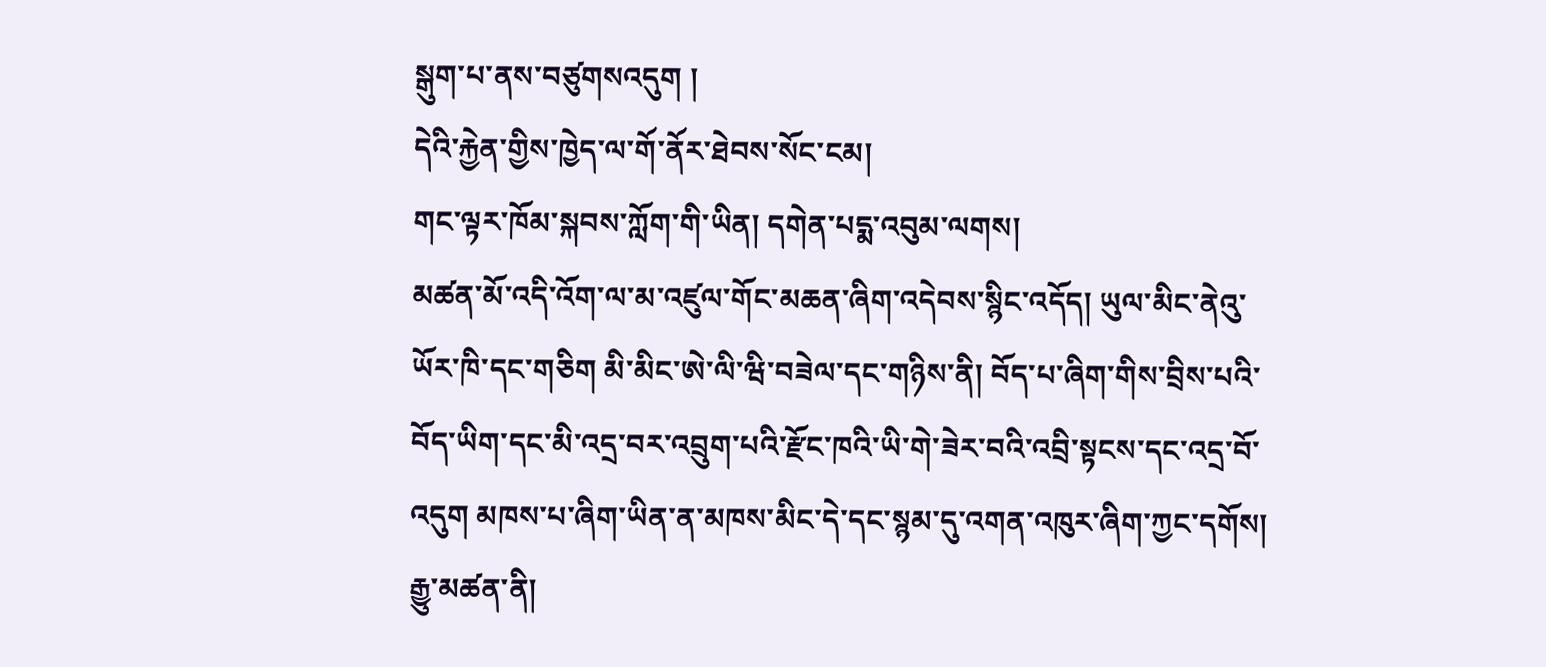སྒུག་པ་ནས་བཙུགསའདུག །
དེའི་རྐྱེན་གྱིས་ཁྱེད་ལ་གོ་ནོར་ཐེབས་སོང་ངམ།
གང་ལྟར་ཁོམ་སྐབས་ཀློག་གི་ཡིན། དགེན་པདྨ་འབུམ་ལགས།
མཚན་མོ་འདི་འོག་ལ་མ་འཛུལ་གོང་མཆན་ཞིག་འདེབས་སྙིང་འདོད། ཡུལ་མིང་ནེའུ་ཡོར་ཁི་དང་གཅིག མི་མིང་ཨེ་ལི་ཝི་བཟེལ་དང་གཉིས་ནི། བོད་པ་ཞིག་གིས་བྲིས་པའི་བོད་ཡིག་དང་མི་འདྲ་བར་འབྲུག་པའི་རྫོང་ཁའི་ཡི་གེ་ཟེར་བའི་འབྲི་སྟངས་དང་འདྲ་བོ་འདུག མཁས་པ་ཞིག་ཡིན་ན་མཁས་མིང་དེ་དང་སྙམ་དུ་འགན་འཁུར་ཞིག་ཀྱང་དགོས། རྒྱུ་མཚན་ནི།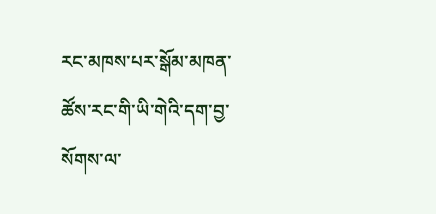རང་མཁས་པར་སྒོམ་མཁན་ཚོས་རང་གི་ཡི་གེའི་དག་བྱ་སོགས་ལ་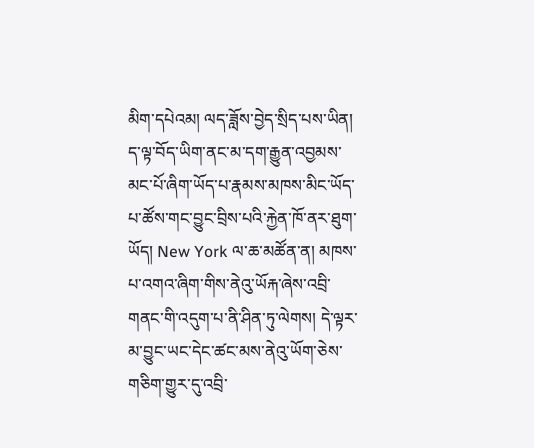མིག་དཔེའམ། ལད་ཟློས་བྱེད་སྲིད་པས་ཡིན། ད་ལྟ་བོད་ཡིག་ནང་མ་དག་རྒྱུན་འབྱམས་མང་པོ་ཞིག་ཡོད་པ་རྣམས་མཁས་མིང་ཡོད་པ་ཚོས་གང་བྱུང་བྲིས་པའི་རྐྱེན་ཁོ་ནར་ཐུག་ཡོད། New York ལ་ཆ་མཚོན་ན། མཁས་པ་འགའ་ཞིག་གིས་ནེའུ་ཡོརྐ་ཞེས་འབྲི་གནང་གི་འདུག་པ་ནི་ཤིན་ཏུ་ལེགས། དེ་ལྟར་མ་བྱུང་ཡང་དེང་ཚང་མས་ནེའུ་ཡོག་ཅེས་གཅིག་གྱུར་དུ་འབྲི་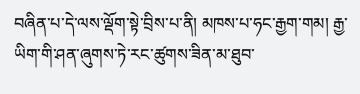བཞིན་པ་དེ་ལས་ལྡོག་སྟེ་བྲིས་པ་ནི། མཁས་པ་ཧང་རྒྱག་གམ། རྒྱ་ཡིག་གི་ཤན་ཞུགས་ཏེ་རང་ཚུགས་ཟིན་མ་ཐུབ་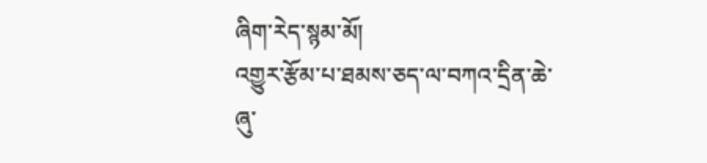ཞིག་རེད་སྙམ་མོ།
འགྱུར་རྩོམ་པ་ཐམས་ཅད་ལ་བཀའ་དྲིན་ཆེ་ཞུ་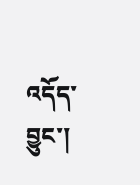འདོད་བྱུང་།